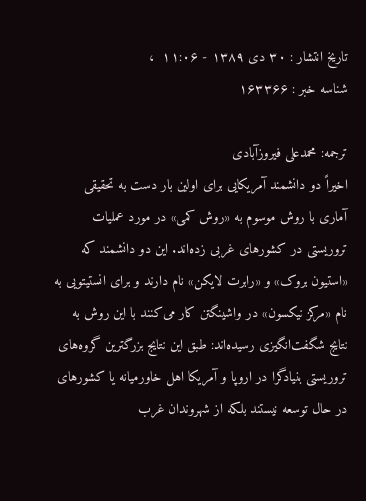تاریخ انتشار : ۳۰ دی ۱۳۸۹ - ۱۱:۰۶  ،
شناسه خبر : ۱۶۳۳۶۶

ترجمه: محمدعلی فیروزآبادی
اخیراً دو دانشمند آمریکایی برای اولین بار دست به تحقیقی آماری با روش موسوم به «روش کمی» در مورد عملیات تروریستی در کشورهای غربی زده‌اند. این دو دانشمند که «استیون بروک» و «رابرت لایکن» نام دارند و برای انستیتویی به نام «مرکز نیکسون» در واشینگتن کار می‌کنند با این روش به نتایج شگفت‌انگیزی رسیده‌اند: طبق این نتایج بزرگترین گروه‌‌های تروریستی بنیادگرا در اروپا و آمریکا اهل خاورمیانه یا کشورهای در حال توسعه نیستند بلکه از شهروندان غرب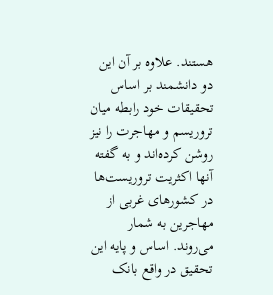هستند. علاوه بر‌ آن این دو دانشمند بر اساس تحقیقات خود رابطه میان تروریسم و مهاجرت را نیز روشن کرده‌اند و به گفته آنها اکثریت تروریست‌ها در کشورهای غربی از مهاجرین به شمار می‌روند. اساس و پایه این تحقیق در واقع بانک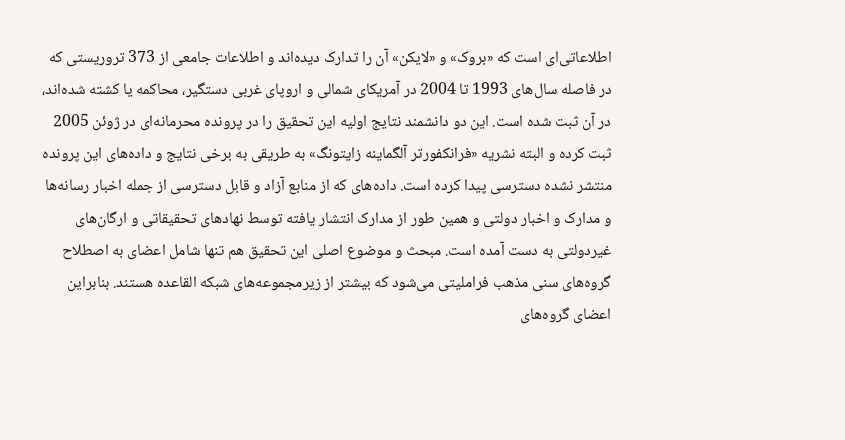اطلاعاتی‌ای است که «بروک» و «لایکن» آن را تدارک دیده‌اند و اطلاعات جامعی از 373 تروریستی که در فاصله‌ سال‌های 1993 تا 2004 در آمریکای شمالی و اروپای غربی دستگیر، محاکمه یا کشته شده‌اند،‌ در آن ثبت شده است. این دو دانشمند نتایج اولیه این تحقیق را در پرونده محرمانه‌ای در ژوئن 2005 ثبت کرده و البته نشریه «فرانکفورتر آلگماینه زایتونگ» به طریقی به برخی نتایج و داده‌های این پرونده منتشر نشده دسترسی پیدا کرده است. داده‌های که از منابع آزاد و قابل دسترسی از جمله اخبار رسانه‌ها و مدارک و اخبار دولتی و همین طور از مدارک انتشار یافته توسط نهادهای تحقیقاتی و ارگان‌های غیردولتی به دست‌ آمده است. مبحث و موضوع اصلی این تحقیق هم تنها شامل اعضای به اصطلاح گروه‌های سنی مذهب فراملیتی می‌شود که بیشتر از زیرمجموعه‌های شبکه القاعده هستند. بنابراین اعضای گروه‌های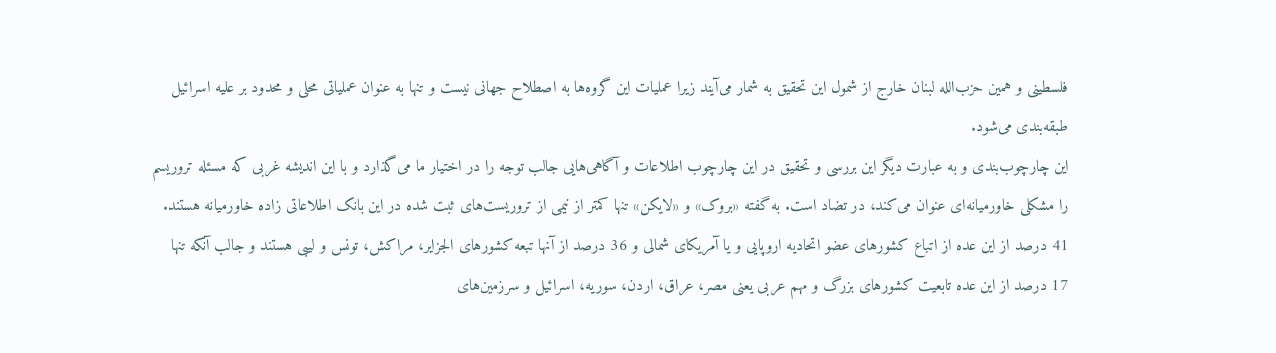فلسطینی و همین حزب‌الله لبنان خارج از شمول این تحقیق به شمار می‌آیند زیرا عملیات این گروه‌ها به اصطلاح جهانی نیست و تنها به عنوان عملیاتی محلی و محدود بر علیه اسرائیل طبقه‌بندی می‌شود.
این چارچوب‌بندی و به عبارت دیگر این بررسی و تحقیق در این چارچوب اطلاعات و آگاهی‌هایی جالب توجه را در اختیار ما می‌گذارد و با این اندیشه غربی که مسئله تروریسم را مشکلی خاورمیانه‌ای عنوان می‌کند، در تضاد است. به گفته «بروک» و «لایکن» تنها کمتر از نیمی از تروریست‌های ثبت شده در این بانک اطلاعاتی زاده خاورمیانه هستند. 41 درصد از این عده از اتباع کشورهای عضو اتحادیه اروپایی و یا آمریکای شمالی و 36 درصد از آنها تبعه کشورهای الجزایر، مراکش،‌ تونس و لیبی هستند و جالب آنکه تنها 17 درصد از این عده تابعیت کشورهای بزرگ و مهم عربی یعنی مصر، عراق، اردن، سوریه، اسرائیل و سرزمین‌های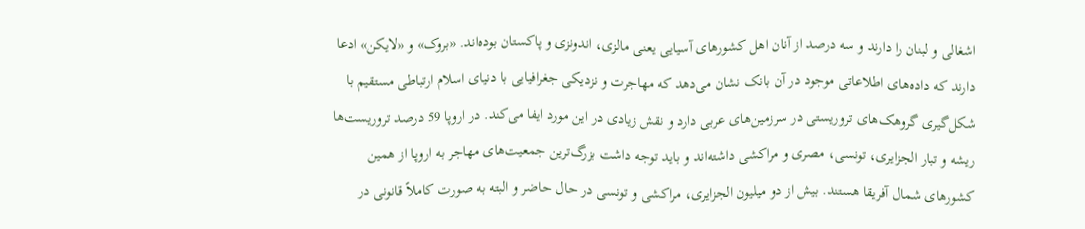اشغالی و لبنان را دارند و سه درصد از آنان اهل کشورهای آسیایی یعنی مالزی، اندونزی و پاکستان بوده‌اند. «بروک» و «لایکن» ادعا دارند که داده‌های اطلاعاتی موجود در‌ آن بانک نشان می‌‌دهد که مهاجرت و نزدیکی جغرافیایی با دنیای اسلام ارتباطی مستقیم با شکل‌گیری گروهک‌های تروریستی در سرزمین‌های عربی دارد و نقش زیادی در این مورد ایفا می‌کند. در اروپا 59 درصد تروریست‌ها ریشه و تبار الجزایری، تونسی،‌ مصری و مراکشی داشته‌اند و باید توجه داشت بزرگ‌ترین جمعیت‌های مهاجر به اروپا از همین کشورهای شمال آفریقا هستند. بیش از دو میلیون الجزایری، مراکشی و تونسی در حال حاضر و البته به صورت کاملاً قانونی در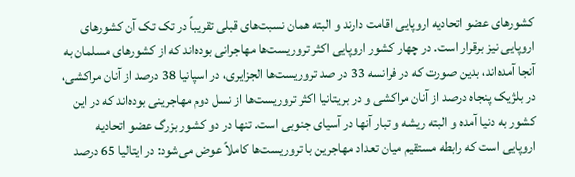کشورهای عضو اتحادیه اروپایی اقامت دارند و البته همان نسبت‌های قبلی تقریباً در تک تک آن کشورهای اروپایی نیز برقرار است. در چهار کشور اروپایی اکثر تروریست‌ها مهاجرانی بوده‌اند که از کشورهای مسلمان به آنجا آمده‌اند،‌ بدین صورت که در فرانسه 33 در صد تروریست‌ها الجزایری، در اسپانیا 38 درصد‌ از آنان مراکشی، در بلژیک پنجاه درصد از آنان مراکشی و در بریتانیا اکثر تروریست‌ها از نسل دوم مهاجرینی بوده‌اند که در این کشور به دنیا آمده‌ و البته ریشه و تبار آنها در آسیای جنوبی است. تنها در دو کشور بزرگ عضو اتحادیه اروپایی است که رابطه مستقیم میان تعداد مهاجرین با تروریست‌ها کاملاً عوض می‌شود: در ایتالیا 65 درصد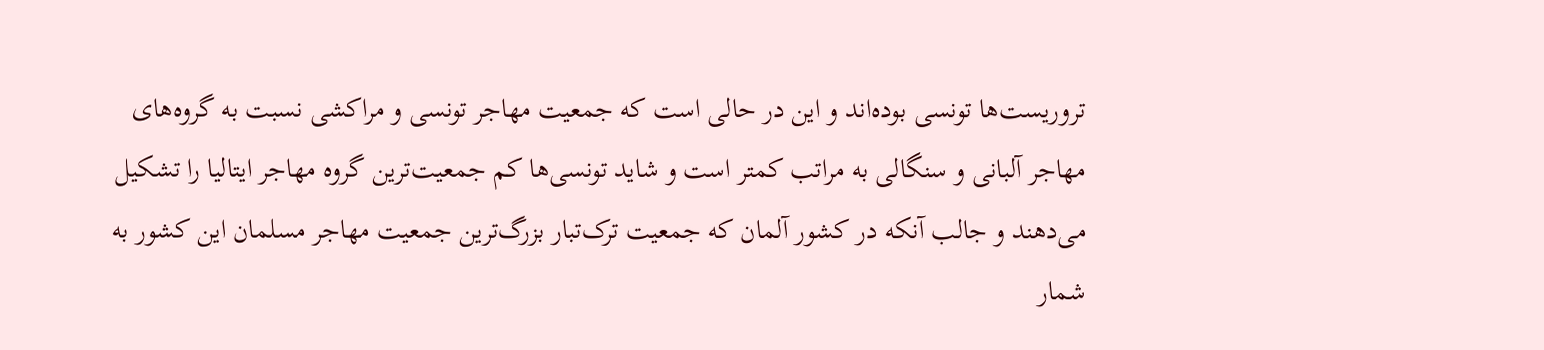تروریست‌ها تونسی بوده‌اند و این در حالی است که جمعیت مهاجر تونسی و مراکشی نسبت به گروه‌های مهاجر آلبانی و سنگالی به مراتب کمتر است و شاید تونسی‌ها کم جمعیت‌ترین گروه مهاجر ایتالیا را تشکیل می‌دهند و جالب آنکه در کشور آلمان که جمعیت ترک‌تبار بزرگ‌ترین جمعیت مهاجر مسلمان این کشور به شمار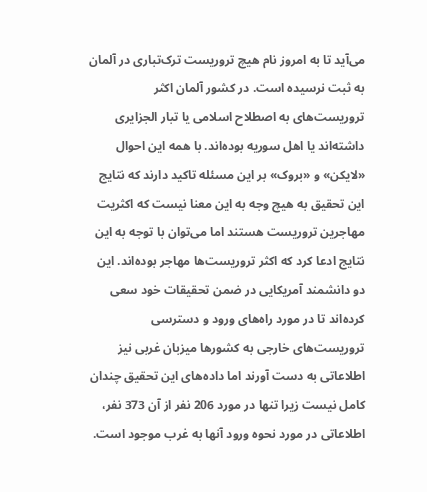می‌آید تا به امروز نام هیچ تروریست ترک‌تباری در آلمان به ثبت نرسیده است. در کشور آلمان اکثر تروریست‌های به اصطلاح اسلامی یا تبار الجزایری داشته‌اند یا اهل سوریه بوده‌اند. با همه این احوال «لایکن» و «بروک» بر این مسئله تاکید دارند که نتایج این تحقیق به هیچ وجه به این معنا نیست که اکثریت مهاجرین تروریست هستند اما می‌توان با توجه به این نتایج ادعا کرد که اکثر تروریست‌ها مهاجر بوده‌اند. این دو دانشمند آمریکایی در ضمن تحقیقات خود سعی کرده‌اند تا در مورد راه‌های ورود و دسترسی تروریست‌های خارجی به کشورها میزبان غربی نیز اطلاعاتی به دست آورند اما داده‌های این تحقیق چندان کامل نیست زیرا تنها در مورد 206 نفر از آن 373 نفر، اطلاعاتی در مورد نحوه ورود آنها به غرب موجود است.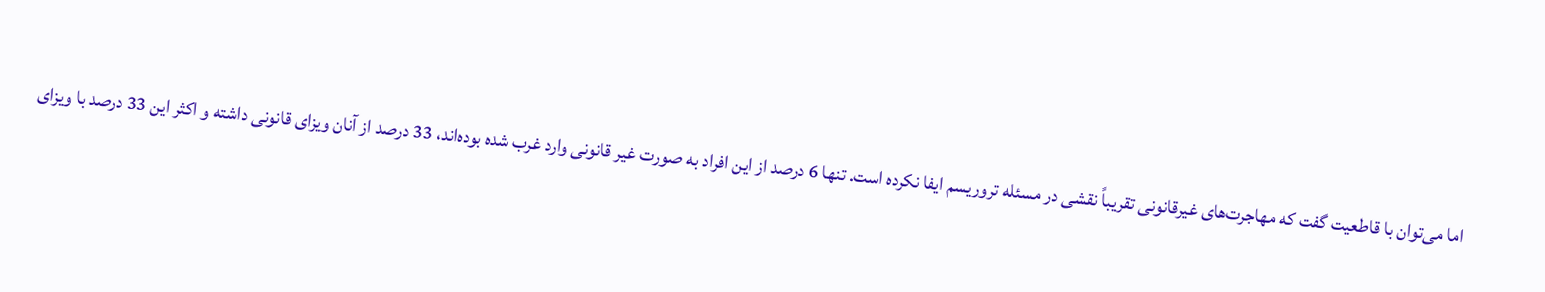اما می‌توان با قاطعیت گفت که مهاجرت‌های غیرقانونی تقریباً نقشی در مسئله تروریسم ایفا نکرده است. تنها 6 درصد از این افراد به صورت غیر قانونی وارد غرب شده بوده‌اند، 33 درصد از آنان ویزای قانونی داشته و اکثر این 33 درصد با ویزای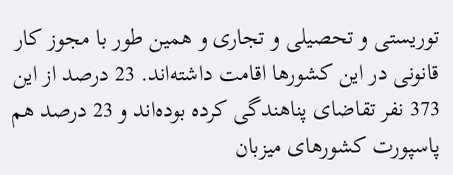توریستی و تحصیلی و تجاری و همین طور با مجوز کار قانونی در این کشور‌ها اقامت داشته‌اند. 23 درصد از این 373 نفر تقاضای پناهندگی کرده بوده‌اند و 23 درصد هم پاسپورت کشورهای میزبان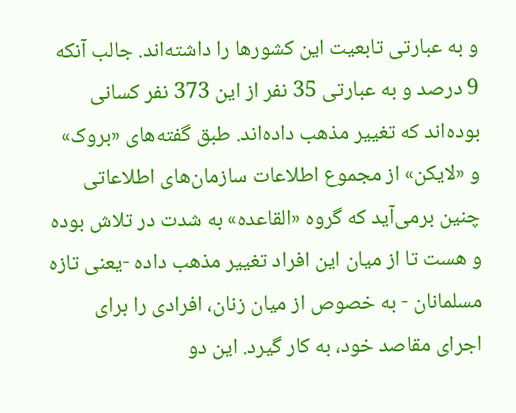و به عبارتی تابعیت این کشورها را داشته‌اند. جالب آنکه 9 درصد و به عبارتی 35 نفر از این 373 نفر کسانی بوده‌اند که تغییر مذهب داده‌اند. طبق گفته‌های «بروک» و «لایکن» از مجموع اطلاعات سازمان‌های اطلاعاتی چنین برمی‌آید که گروه «القاعده» به شدت در تلاش بوده و هست تا از میان این افراد تغییر مذهب داده -یعنی تازه مسلمانان - به خصوص از میان زنان، افرادی را برای اجرای مقاصد خود، به کار گیرد. این دو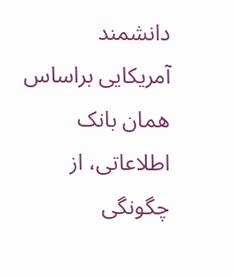دانشمند آمریکایی براساس همان بانک اطلاعاتی، از چگونگی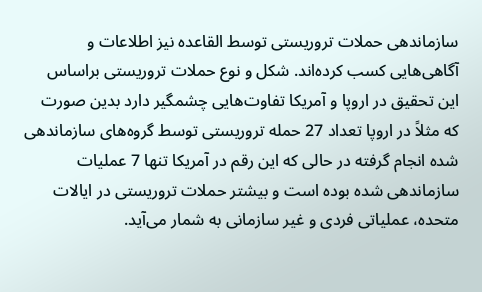سازماندهی حملات تروریستی توسط القاعده نیز اطلاعات و آگاهی‌هایی کسب کرده‌اند. شکل و نوع حملات تروریستی براساس این تحقیق در اروپا و آمریکا تفاوت‌هایی چشمگیر دارد بدین صورت که مثلاً‌ در اروپا تعداد 27 حمله تروریستی توسط گروه‌های سازماندهی شده انجام گرفته در حالی که این رقم در آمریکا تنها 7 عملیات سازماندهی شده بوده است و بیشتر حملات تروریستی در ایالات متحده، عملیاتی فردی و غیر سازمانی به شمار می‌آید.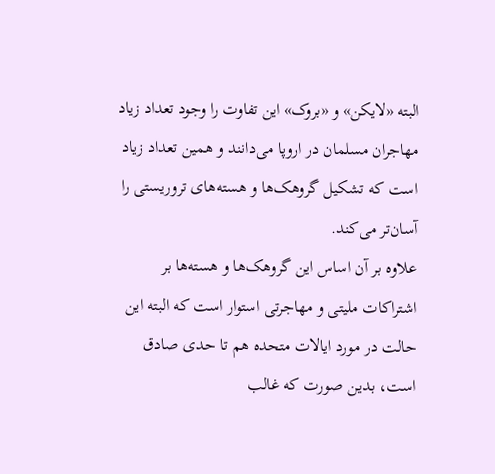البته «لایکن» و «بروک» این تفاوت را وجود تعداد زیاد مهاجران مسلمان در اروپا می‌دانند و همین تعداد زیاد است که تشکیل گروهک‌ها و هسته‌های تروریستی را آسان‌تر می‌کند.
علاوه بر آن اساس این گروهک‌ها و هسته‌ها بر اشتراکات ملیتی و مهاجرتی استوار است که البته این حالت در مورد ایالات متحده هم تا حدی صادق است، بدین صورت که غالب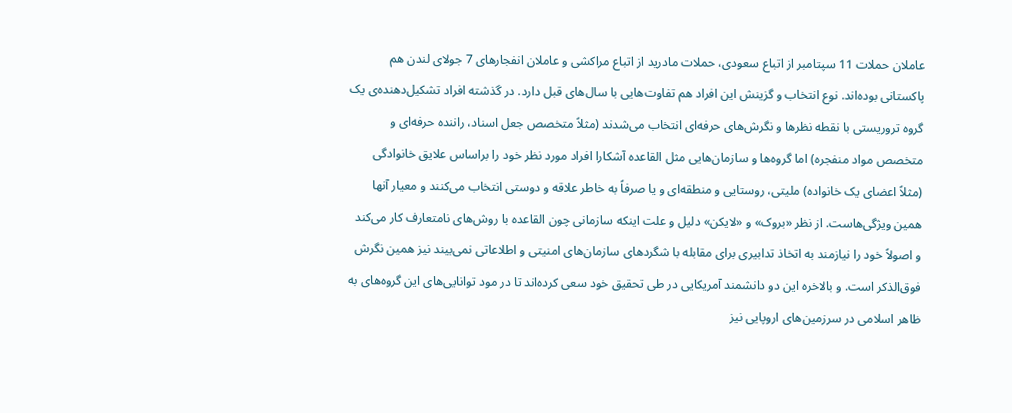عاملان حملات 11 سپتامبر از اتباع سعودی، حملات مادرید از اتباع مراکشی و عاملان انفجارهای 7 جولای لندن هم پاکستانی بوده‌اند. نوع انتخاب و گزینش این افراد هم تفاوت‌هایی با سال‌های قبل دارد. در گذشته افراد تشکیل‌دهنده‌ی یک گروه تروریستی با نقطه‌ نظرها و نگرش‌های حرفه‌ای انتخاب می‌شدند (مثلاً متخصص جعل اسناد،‌ راننده حرفه‌ای و متخصص مواد منفجره) اما گروه‌ها و سازمان‌هایی مثل القاعده آشکارا افراد مورد نظر خود را براساس علایق خانوادگی (مثلاً اعضای یک خانواده) ملیتی، روستایی و منطقه‌ای و یا صرفاً به خاطر علاقه و دوستی انتخاب می‌کنند و معیار آنها همین ویژگی‌هاست. از نظر «بروک» و «لایکن» دلیل و علت اینکه سازمانی چون القاعده با روش‌های نامتعارف کار می‌کند و اصولاً خود را نیازمند به اتخاذ تدابیری برای مقابله با شگردهای سازمان‌‌های امنیتی و اطلاعاتی نمی‌بیند نیز همین نگرش فوق‌الذکر است. و بالاخره این دو دانشمند آمریکایی در طی تحقیق خود سعی کرده‌اند تا در مود توانایی‌های این گروه‌های به ظاهر اسلامی در سرزمین‌های اروپایی نیز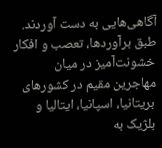آگاهی‌هایی به دست آوردند. طبق برآورد‌ها، تعصب و افکار خشونت‌آمیز در میان مهاجرین مقیم در کشورهای بریتانیا، اسپانیا، ایتالیا و بلژیک به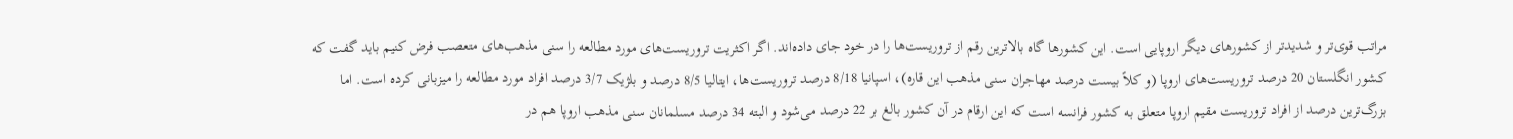مراتب قوی‌تر و شدید‌تر از کشورهای دیگر اروپایی است. این کشورها گاه بالاترین رقم از تروریست‌ها را در خود جای داده‌اند. اگر اکثریت تروریست‌های مورد مطالعه را سنی مذهب‌های متعصب فرض کنیم باید گفت که کشور انگلستان 20 درصد تروریست‌های اروپا (و کلاً بیست درصد مهاجران سنی مذهب این قاره)، اسپانیا 8/18 درصد تروریست‌ها، ‌ایتالیا 8/5 درصد و بلژیک 3/7 درصد افراد مورد مطالعه را میزبانی کرده است. اما بزرگ‌ترین درصد از افراد تروریست مقیم اروپا متعلق به کشور فرانسه است که این ارقام در آن کشور بالغ بر 22 درصد می‌شود و البته 34 درصد مسلمانان سنی مذهب اروپا هم در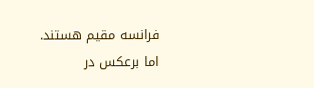فرانسه مقیم‌ هستند. اما برعکس در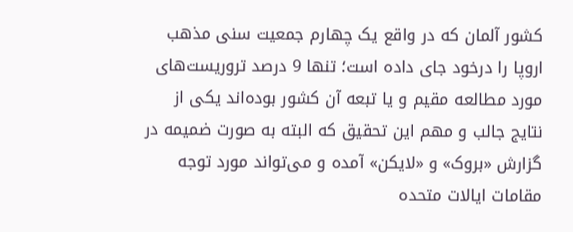کشور آلمان که در واقع یک چهارم جمعیت سنی مذهب اروپا را درخود جای داده‌ است؛ تنها 9 درصد تروریست‌های مورد مطالعه مقیم و یا تبعه آن کشور بوده‌‌اند یکی از نتایج جالب و مهم این تحقیق که البته به صورت ضمیمه در گزارش «بروک» و «لایکن» آمده و می‌تواند مورد توجه مقامات ایالات متحده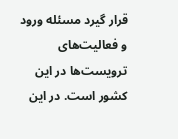قرار گیرد مسئله ورود و فعالیت‌های ترویست‌ها در این کشور است. در این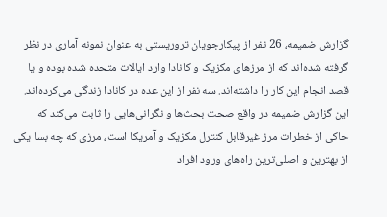گزارش ضمیمه، 26 نفر از پیکارجویان تروریستی به عنوان نمونه آماری در نظر گرفته شده‌اند که از مرزهای مکزیک و کانادا وارد ایالات متحده شده بوده و یا قصد انجام این کار را داشته‌اند. سه نفر از این عده در کانادا زندگی می‌کرده‌اند. این گزارش ضمیمه در واقع صحت بحث‌ها و نگرانی‌هایی را ثابت می‌کند که حاکی از خطرات مرز غیرقابل کنترل مکزیک و آمریکا است، مرزی که چه بسا یکی از بهترین و اصلی‌ترین راه‌های ورود افراد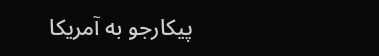پیکارجو به آمریکا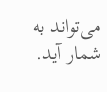می‌تواند به شمار آید.